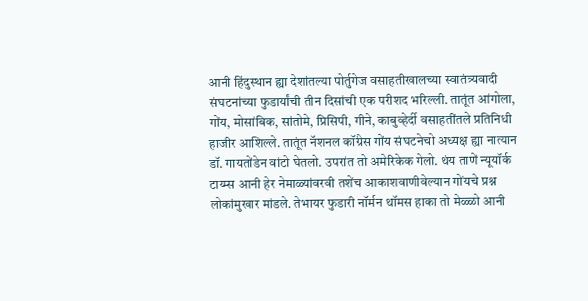आनी हिंदुस्थान ह्या देशांतल्या पोर्तुगेज वसाहतीखालच्या स्वातंत्र्यवादी संघटनांच्या फुडार्यांची तीन दिसांची एक परीशद भरिल्ली. तातूंत आंगोला, गोंय, मोसांबिक, सांतोमे, प्रिसिपी, गीने, काबुव्हेर्दी वसाहतींतले प्रतिनिधी हाजीर आशिल्ले. तातूंत नॅशनल कॉंग्रेस गोंय संघटनेचो अध्यक्ष ह्या नात्यान डॉ. गायतोंडेन वांटो घेतलो. उपरांत तो अमेरिकेक गेलो. थंय ताणें न्यूयॉर्क टाय्म्स आनी हेर नेमाळ्यांवरवी तशेंच आकाशवाणीवेल्यान गोंयचे प्रश्न लोकांमुखार मांडले. तेभायर फुडारी नॉर्मन थॉमस हाका तो मेळ्ळो आनी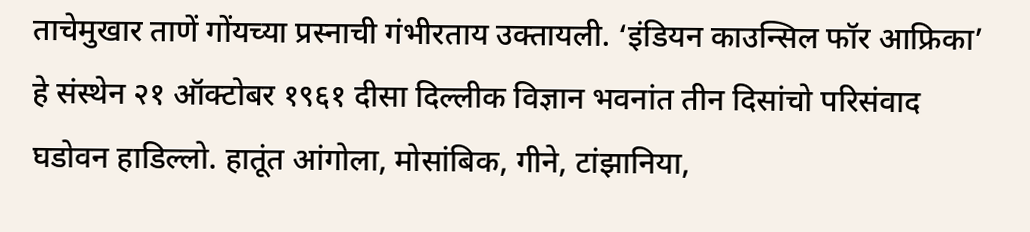ताचेमुखार ताणें गोंयच्या प्रस्नाची गंभीरताय उक्तायली. ‘इंडियन काउन्सिल फॉर आफ्रिका’ हे संस्थेन २१ ऑक्टोबर १९६१ दीसा दिल्लीक विज्ञान भवनांत तीन दिसांचो परिसंवाद घडोवन हाडिल्लो. हातूंत आंगोला, मोसांबिक, गीने, टांझानिया,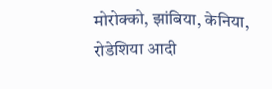मोरोक्को, झांबिया, केनिया, रोडेशिया आदी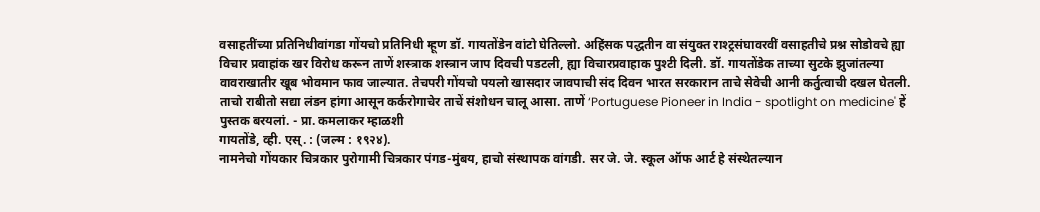वसाहतींच्या प्रतिनिधीवांगडा गोंयचो प्रतिनिधी म्हूण डॉ. गायतोंडेन वांटो घेतिल्लो. अहिंसक पद्धतीन वा संयुक्त राश्ट्रसंघावरवीं वसाहतीचे प्रश्न सोडोवचे ह्या विचार प्रवाहांक खर विरोध करून ताणें शस्त्राक शस्त्रान जाप दिवची पडटली, ह्या विचारप्रवाहाक पुश्टी दिली. डॉ. गायतोंडेक ताच्या सुटके झुजांतल्या वावराखातीर खूब भोवमान फाव जाल्यात. तेचपरी गोंयचो पयलो खासदार जावपाची संद दिवन भारत सरकारान ताचे सेवेची आनी कर्तुत्वाची दखल घेतली. ताचो राबीतो सद्या लंडन हांगा आसून कर्करोगाचेर ताचें संशोधन चालू आसा. ताणें ‘Portuguese Pioneer in India - spotlight on medicine' हें पुस्तक बरयलां. - प्रा. कमलाकर म्हाळशी
गायतोंडे, व्ही. एस्. : (जल्म : १९२४).
नामनेचो गोंयकार चित्रकार पुरोगामी चित्रकार पंगड-मुंबय, हाचो संस्थापक वांगडी. सर जे. जे. स्कूल ऑफ आर्ट हे संस्थेतल्यान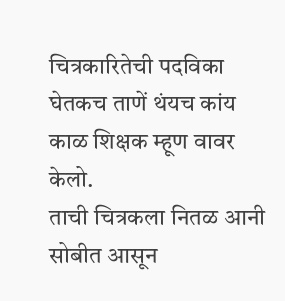चित्रकारितेची पदविका घेतकच ताणें थंयच कांय काळ शिक्षक म्हूण वावर केलो.
ताची चित्रकला नितळ आनी सोबीत आसून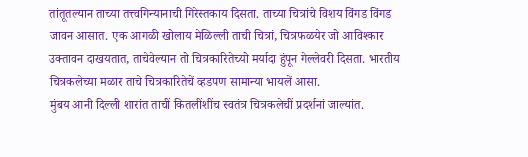तांतूतल्यान ताच्या तत्त्वगिन्यानाची गिरेस्तकाय दिसता. ताच्या चित्रांचे विशय विंगड विंगड जावन आसात. एक आगळी खोलाय मेळिल्ली ताची चित्रां, चित्रफळयेर जो आविश्कार उक्तावन दाखयतात, ताचेवेल्यान तो चित्रकारितेच्यो मर्यादा हुंपून गेल्लेवरी दिसता. भारतीय चित्रकलेच्या मळार ताचे चित्रकारितेचें व्हडपण सामान्या भायलें आसा.
मुंबय आनी दिल्ली शारांत ताचीं कितलींशींच स्वतंत्र चित्रकलेचीं प्रदर्शनां जाल्यांत.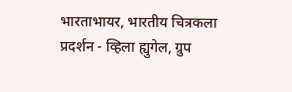भारताभायर, भारतीय चित्रकला प्रदर्शन - व्हिला ह्युगेल, ग्रुप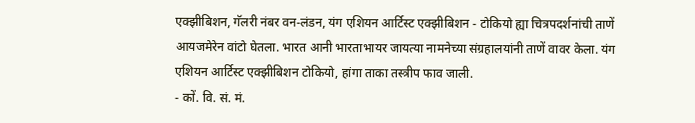एक्झीबिशन, गॅलरी नंबर वन-लंडन, यंग एशियन आर्टिस्ट एक्झीबिशन - टोकियो ह्या चित्रपदर्शनांची ताणें आयजमेरेन वांटो घेतला. भारत आनी भारताभायर जायत्या नामनेच्या संग्रहालयांनी ताणें वावर केला. यंग एशियन आर्टिस्ट एक्झीबिशन टोकियो, हांगा ताका तस्त्रीप फाव जाली.
- कों. वि. सं. मं.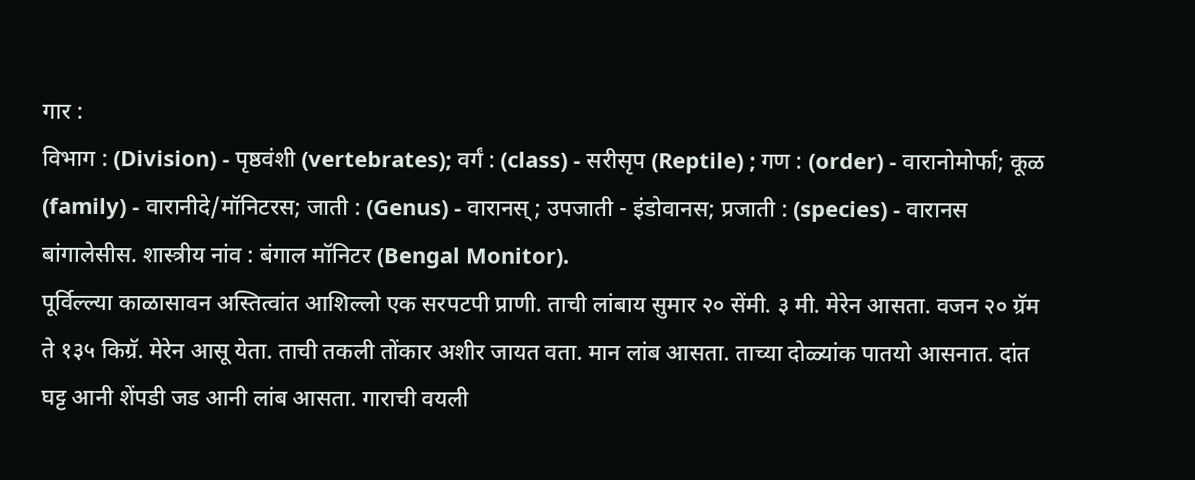गार :
विभाग : (Division) - पृष्ठवंशी (vertebrates); वर्गं : (class) - सरीसृप (Reptile) ; गण : (order) - वारानोमोर्फा; कूळ (family) - वारानीदे/मॉनिटरस; जाती : (Genus) - वारानस् ; उपजाती - इंडोवानस; प्रजाती : (species) - वारानस बांगालेसीस. शास्त्रीय नांव : बंगाल मॉनिटर (Bengal Monitor).
पूर्विल्ल्या काळासावन अस्तित्वांत आशिल्लो एक सरपटपी प्राणी. ताची लांबाय सुमार २० सेंमी. ३ मी. मेरेन आसता. वजन २० ग्रॅम ते १३५ किग्रॅ. मेरेन आसू येता. ताची तकली तोंकार अशीर जायत वता. मान लांब आसता. ताच्या दोळ्यांक पातयो आसनात. दांत घट्ट आनी शेंपडी जड आनी लांब आसता. गाराची वयली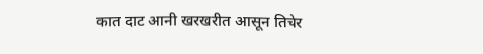कात दाट आनी खरखरीत आसून तिचेर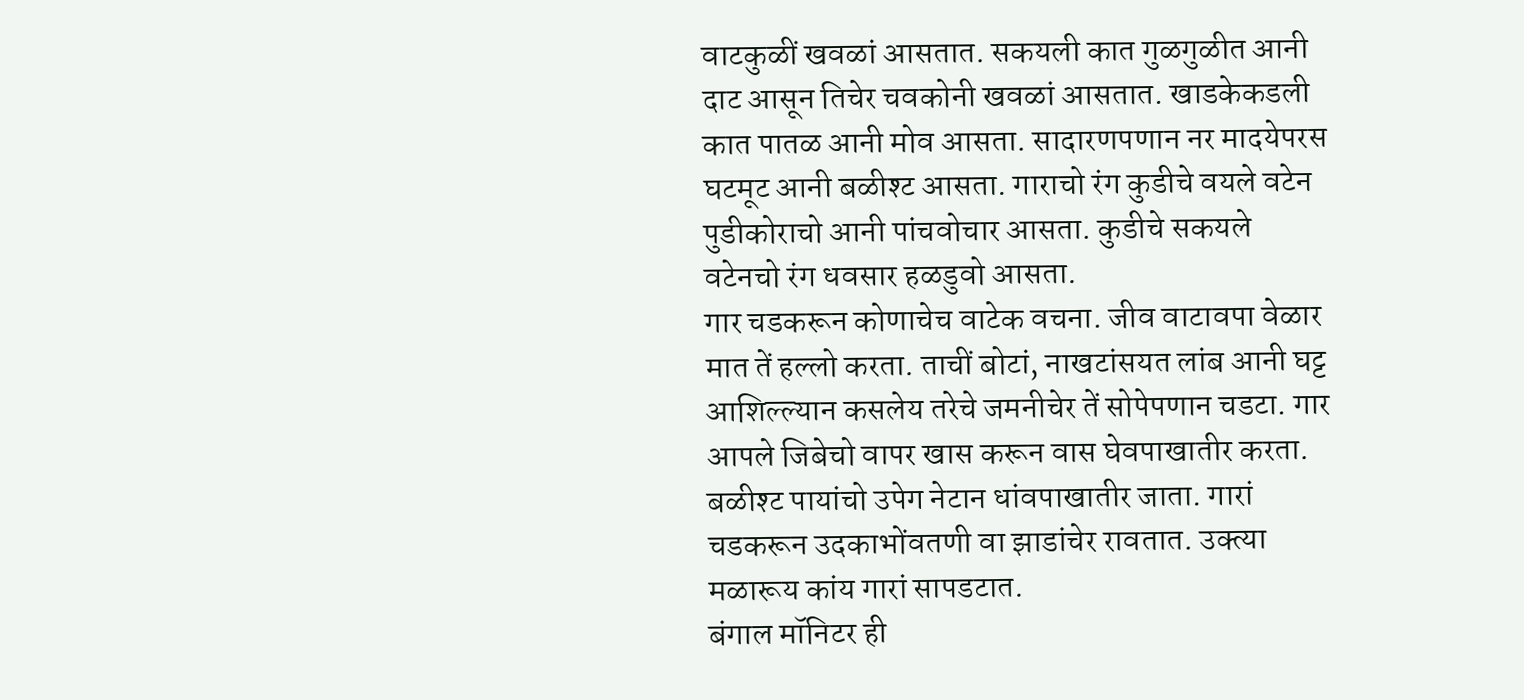वाटकुळीं खवळां आसतात. सकयली कात गुळगुळीत आनी दाट आसून तिचेर चवकोनी खवळां आसतात. खाडकेकडली कात पातळ आनी मोव आसता. सादारणपणान नर मादयेपरस घटमूट आनी बळीश्ट आसता. गाराचो रंग कुडीचे वयले वटेन पुडीकोराचो आनी पांचवोचार आसता. कुडीचे सकयले वटेनचो रंग धवसार हळडुवो आसता.
गार चडकरून कोणाचेच वाटेक वचना. जीव वाटावपा वेळार मात तें हल्लो करता. ताचीं बोटां, नाखटांसयत लांब आनी घट्ट आशिल्ल्यान कसलेय तरेचे जमनीचेर तें सोपेपणान चडटा. गार आपले जिबेचो वापर खास करून वास घेवपाखातीर करता. बळीश्ट पायांचो उपेग नेटान धांवपाखातीर जाता. गारां चडकरून उदकाभोंवतणी वा झाडांचेर रावतात. उक्त्या मळारूय कांय गारां सापडटात.
बंगाल मॉनिटर ही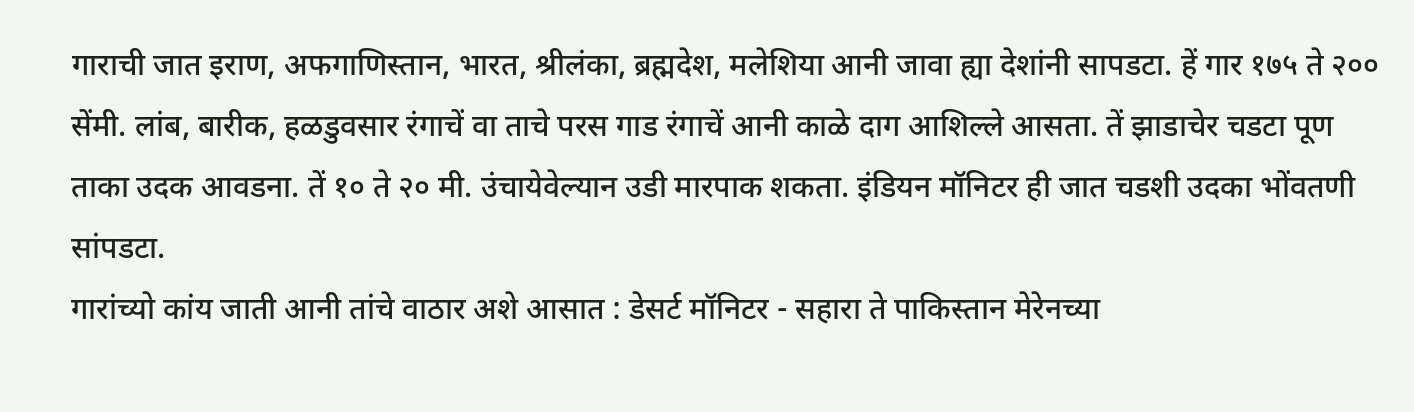गाराची जात इराण, अफगाणिस्तान, भारत, श्रीलंका, ब्रह्मदेश, मलेशिया आनी जावा ह्या देशांनी सापडटा. हें गार १७५ ते २०० सेंमी. लांब, बारीक, हळडुवसार रंगाचें वा ताचे परस गाड रंगाचें आनी काळे दाग आशिल्ले आसता. तें झाडाचेर चडटा पूण ताका उदक आवडना. तें १० ते २० मी. उंचायेवेल्यान उडी मारपाक शकता. इंडियन मॉनिटर ही जात चडशी उदका भोंवतणी सांपडटा.
गारांच्यो कांय जाती आनी तांचे वाठार अशे आसात : डेसर्ट मॉनिटर - सहारा ते पाकिस्तान मेरेनच्या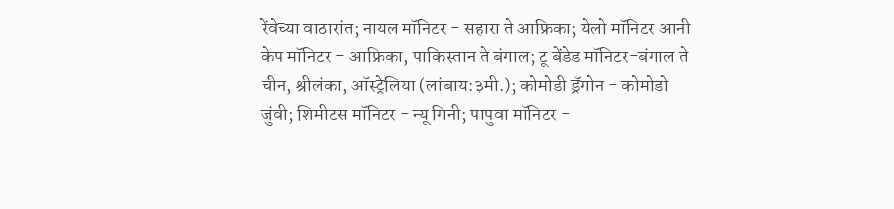रेंवेच्या वाठारांत; नायल मॉनिटर - सहारा ते आफ्रिका; येलो मॉनिटर आनी केप मॉनिटर - आफ्रिका, पाकिस्तान ते बंगाल; टू बेंडेड मॉनिटर-बंगाल ते चीन, श्रीलंका, ऑस्ट्रेलिया (लांबाय:३मी.); कोमोडी ड्रॅगोन - कोमोडो जुंवी; शिमीटस मॉनिटर - न्यू गिनी; पापुवा मॉनिटर -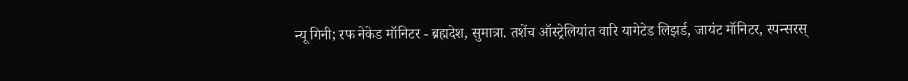न्यू गिनी; रफ नेकेड मॉनिटर - ब्रह्मदेश, सुमात्रा. तशेंच ऑस्ट्रेलियांत वारि यागेटेड लिझर्ड, जायंट मॉनिटर, स्पन्सरस्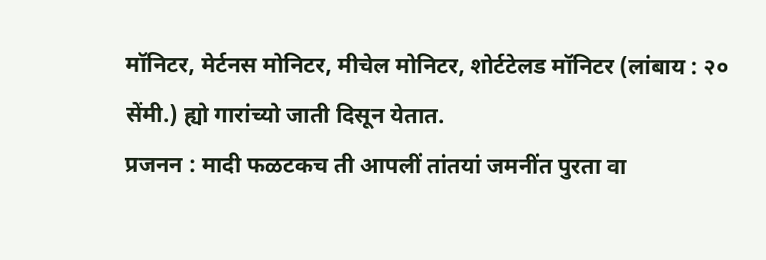मॉनिटर, मेर्टनस मोनिटर, मीचेल मोनिटर, शोर्टटेलड मॉनिटर (लांबाय : २० सेंमी.) ह्यो गारांच्यो जाती दिसून येतात.
प्रजनन : मादी फळटकच ती आपलीं तांतयां जमनींत पुरता वा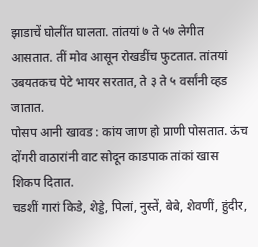झाडाचें घोलींत घालता. तांतयां ७ ते ५७ लेगीत आसतात. तीं मोव आसून रोखडींच फुटतात. तांतयां उबयतकच पेटे भायर सरतात, ते ३ ते ५ वर्सांनी व्हड जातात.
पोसप आनी खावड : कांय जाण हो प्राणी पोसतात. ऊंच दोंगरी वाठारांनी वाट सोदून काडपाक तांकां खास शिकप दितात.
चडशीं गारां किडे, शेड्डे, पिलां, नुस्तें, बेबे, शेवणीं, हुंदीर,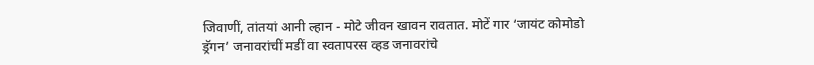जिवाणीं, तांतयां आनी ल्हान - मोटे जीवन खावन रावतात. मोटें गार ‘जायंट कोमोडो ड्रॅगन’ जनावरांचीं मडीं वा स्वतापरस व्हड जनावरांचे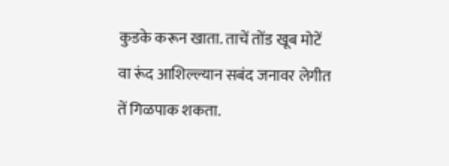कुडके करून खाता. ताचें तोंड खूब मोटें वा रूंद आशिल्ल्यान सबंद जनावर लेगीत तें गिळपाक शकता.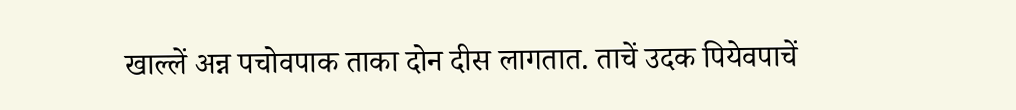खाल्लें अन्न पचोवपाक ताका दोन दीस लागतात. ताचें उदक पियेवपाचें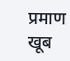प्रमाण खूब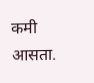कमी आसता.